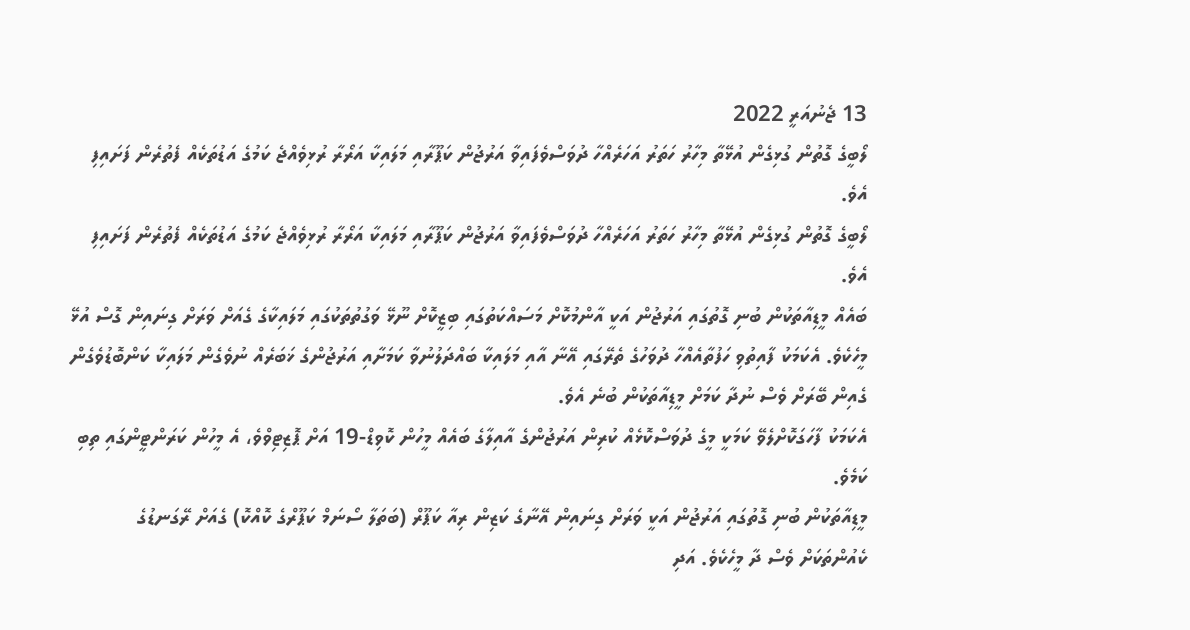13 ޖެނުއަރީ 2022
ލޯބީގެ ގޮތުން ގުޅިގެން އުޅޭތާ މިހާރު ހަތަރު އަހަރެއްހާ ދުވަސްވެފައިވާ އަރުޖުން ކަޕޫރާއި މަލައިކާ އަރޯރާ ރުޅިވެއްޖެ ކަމުގެ އަޑުތަކެއް ފެތުރެން ފަށައިފި އެވެ.
ލޯބީގެ ގޮތުން ގުޅިގެން އުޅޭތާ މިހާރު ހަތަރު އަހަރެއްހާ ދުވަސްވެފައިވާ އަރުޖުން ކަޕޫރާއި މަލައިކާ އަރޯރާ ރުޅިވެއްޖެ ކަމުގެ އަޑުތަކެއް ފެތުރެން ފަށައިފި އެވެ.
ބައެއް މީޑިއާތަކުން ބުނި ގޮތުގައި އަރުޖުން އަކީ އާންމުކޮށް މަސައްކަތުގައި ބިޒީކޮށް ނޫޅޭ ވަގުތުތަކުގައި މަލައިކާގެ ގެއަށް ވަރަށް ގިނައިން ގޮސް އުޅޭ މީހެކެވެ. އެކަމަކު ފާއިތުވި ހަފުތާއެއްހާ ދުވަހުގެ ތެރޭގައި އޭނާ އާއި މަލައިކާ ބައްދަލުނުވާ ކަމަށާއި އަރުޖުންގެ ޚަބަރެއް ނުވެގެން މަލައިކާ ކަންބޮޑުވެގެން ގެއިން ބޭރަށް ވެސް ނުދާ ކަމަށް މީޑިއާތަކުން ބުނެ އެވެ.
އެކަމަކު ފާހަގަކޮށްލެވޭ ކަމަކީ މީގެ ދުވަސްކޮޅެއް ކުރިން އަރުޖުންގެ އާއިލާގެ ބައެއް މީހުން ކޮވިޑް-19 އަށް ޕޮޒިޓިވްވެ، އެ މީހުން ކަރަންޓީންގައި ތިބި ކަމެވެ.
މީޑިއާތަކުން ބުނި ގޮތުގައި އަރުޖުން އަކީ ވަރަށް ގިނައިން އޭނާގެ ކަޒިން ރިއާ ކަޕޫރް (ބަތަލާ ސޯނަމް ކަޕޫރްގެ ކޮއްކޮ) ގެއަށް ރޭގަނޑުގެ ކެއުންތަކަށް ވެސް ދާ މީހެކެވެ. އަދި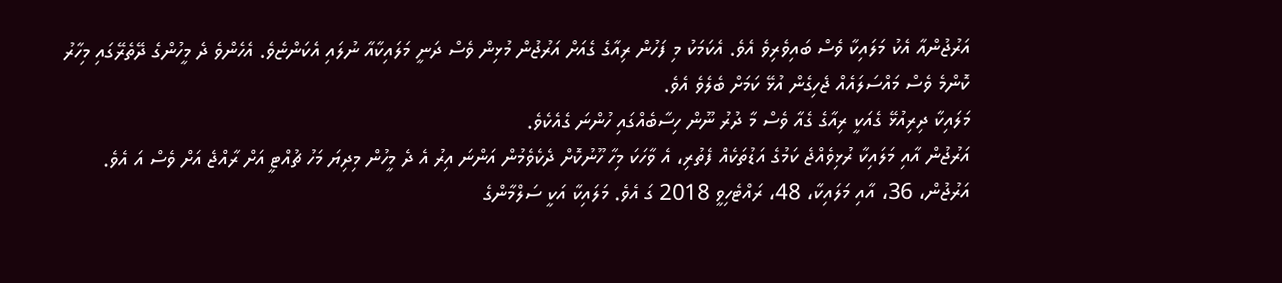އަރުޖުންއާ އެކު މަލައިކާ ވެސް ބައިވެރިވެ އެވެ. އެކަމަކު މި ފަހުން ރިއާގެ ގެއަށް އަރުޖުން މުޅިން ވެސް ދަނީ މަލައިކާއާ ނުލައި އެކަންޏެވެ. އެހެންވެ ދެ މީހުންގެ ދޭތެރޭގައި މިހާރު ކޮންމެ ވެސް މައްސަލައެއް ޖެހިގެން އުޅޭ ކަމަށް ބެލެވެ އެވެ.
މަލައިކާ ދިރިއުޅޭ ގެއަކީ ރިއާގެ ގެއާ ވެސް މާ ދުރު ނޫން ހިސާބެއްގައި ހުންނަ ގެއެކެވެ.
އަރުޖުން އާއި މަލައިކާ ރުޅިވެއްޖެ ކަމުގެ އަޑުތަކެއް ފެތުރި، އެ ވާހަކަ މިހާ ހޫނުކޮށް ދެކެވެމުން އަންނަ އިރު އެ ދެ މީހުން މިދިޔަ މަހު ޗުއްޓީ އަށް ރާއްޖެ އަށް ވެސް އަ އެވެ.
އަރުޖުން، 36، އާއި މަލައިކާ، 48، ރައްޓެހިވީ 2018 ގަ އެވެ. މަލައިކާ އަކީ ސަލްމާންގެ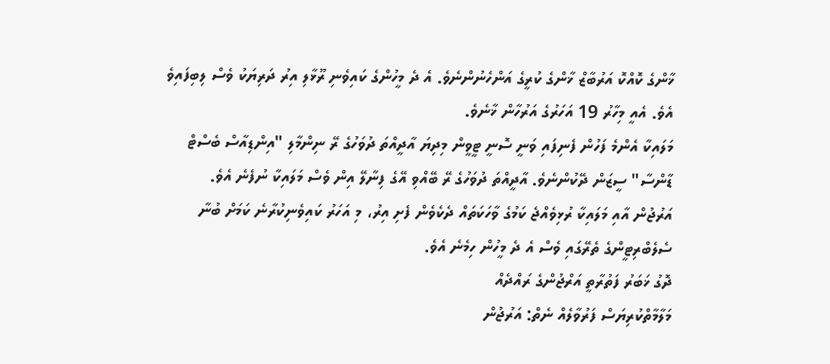ޚާންގެ ކޮއްކޮ އަރުބާޒް ޚާންގެ ކުރީގެ އަންހެނުންނެވެ. އެ ދެ މީހުންގެ ކައިވެނި ރޫޅާލި އިރު ދަރިޔަކު ވެސް ލިބިފައިވެ އެވެ. އެއީ މިހާރު 19 އަހަރުގެ އަރުހާން ޚާނެވެ.
މަލައިކާ އެންމެ ފަހުން ފެނިފައި ވަނީ ސޮނީ ޓީވީން މިދިޔަ އާދީއްތަ ދުވަހުގެ ރޭ ނިންމާލި "އިންޑިއާސް ބެސްޓް ޑާންސާ" ސީޒަން ދޭކުންނެވެ. އާދީއްތަ ދުވަހުގެ ރޭ ބޭއްވި އޭގެ ފިނާލޭ އިން ވެސް މަލައިކާ ނުފެނެ އެވެ.
އަރުޖުން އާއި މަލައިކާ ރުޅިވެއްޖެ ކަމުގެ ވާހަކަތައް ދެކެވެން ފެށި އިރު، މި އަހަރު ކައިވެނިކުރާނެ ކަމަށް ބުނާ ސެލެބްރިޓީންގެ ތެރޭގައި ވެސް އެ ދެ މީހުން ހިމެނެ އެވެ.
ދޮގު ޚަބަރު ފަތުރާތީ އަރްޖުންގެ ރައްދެއް
މަލާމާތްކުރިޔަސް ފަރުވާލެއް ނެތް: އަރުޖުން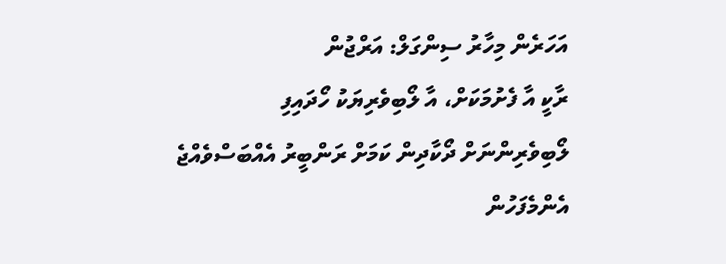އަހަރެން މިހާރު ސިންގަލް: އަރްޖުން
ރާކީ އާ ފެށުމަކަށް، އާ ލޯބިވެރިޔަކު ހޯދައިފި
ލޯބިވެރިންނަށް ދޯކާދިން ކަމަށް ރަންބީރު އެއްބަސްވެއްޖެ
އެންމެފަހުން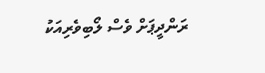ރަންދީޕަށް ވެސް ލޯބިވެރިއަކު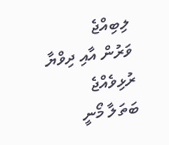ލިބިއްޖެ
ވަރުން އާއި ދިވްޔާ ރުޅިވެއްޖެ
ބަތަލާ މޯނީ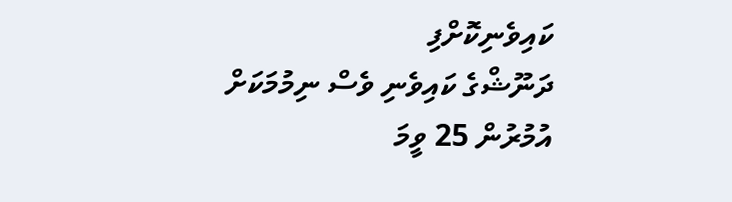ކައިވެނިކޮށްފި
ދަނޫޝްގެ ކައިވެނި ވެސް ނިމުމަކަށް
އުމުރުން 25 ވީމަ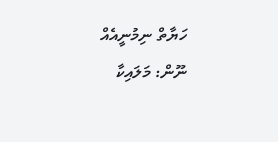ހަޔާތް ނިމުނީއެއް ނޫން: މަލައިކާ